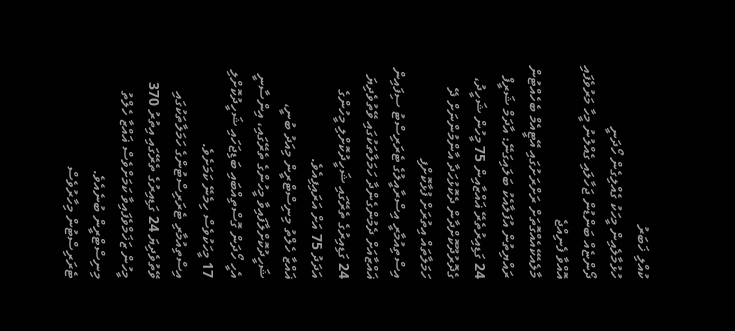ކުއްލި ޚަބަރު
ހުޅުމާލެއިން މީހަކު ގެއްލިގެން ހޯދަނީ
ދޯންޏެއް ބަންޑުން ޖަހާލައި ގެއްލުނު މީހާ މަރުވެފައި އޮއްވާ ފެނިއްޖެ
މާލެއެކޭއެއްގޮތަށް ރަށްރަށުގައި އޭޓީއެމް ބެހެއްޓުން ރައްޔިތުން އުފަލާއެކު ބަލައިގަނޭ: އާދަމް ޝަރީފް
24 ގަޑިއިރުތެރޭ ޣައްޒާއިން 75 މީހުން ޝަހީދު، ގެދޮރުދޫކޮށްދާން ދެކޮޅުހަދާ އާންމުންނަށް ދޭ ހަމަލާތައް އިތުރަށް ފުޅާކޮށްފި
އިސްތިއުމާރީ އިސްރާއީލުގެ ޓެރަރިސްޓު ސިފައިން ޣައްޒާއަށް ދެމުންގެންދާ ހަމަލާތަކުގައި ވޭތުވެދިޔަ 24 ގަޑިއިރުގެ ތެރޭގައި ޝަހީދުކޮށްލި މީހުންގެ އަދަދު 75 އަށް އަރައިފިއެވެ.
ޣައްޒާ ހެލްތު މިނިސްޓްރީން މިއަދު ބުނީ، ޝަހީދުކޮށްލާފައިވާ މީހުންގެ ތެރޭގައި، އިންސާނީ އެހީ ހޯދަން ގޮސްތިއްބައި ބަޑިޖަހައި ޝަހީދުކޮށްލި 17 މީހަކުވެސް ހިމެނޭ ކަމަށެވެ.
އިސްތިއުމާރި ޓެރަރިސްޓުންގެ ހަމަލާތަކުގައި ވޭތުވެދިޔަ 24 ގަޑިއިރުގެ ތެރޭގައި އިތުރު 370 މީހުން ޒަޚަމްވެފައިވާ ކަމަށްވެސް ޣައްޒާ ހެލްތު މިނިސްޓްރީން ބުނެއެވެ.
ޓެރަރިސްޓުން މިހާރުވެސް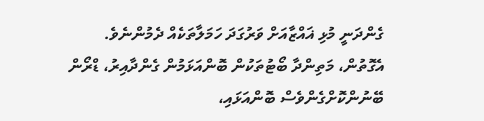ގެންދަނީ މުޅި ޣައްޒާއަށް ވަރުގަދަ ހަމަލާތަކެއް ދެމުންނެވެ.
އެގޮތުން، މަތިންދާ ބޯޓުތަކުން ބޮންއަޅަމުން ގެންދާއިރު، ޑްރޯން ބޭނުންކޮށްގެންވެސް ބޮންއަޅައި،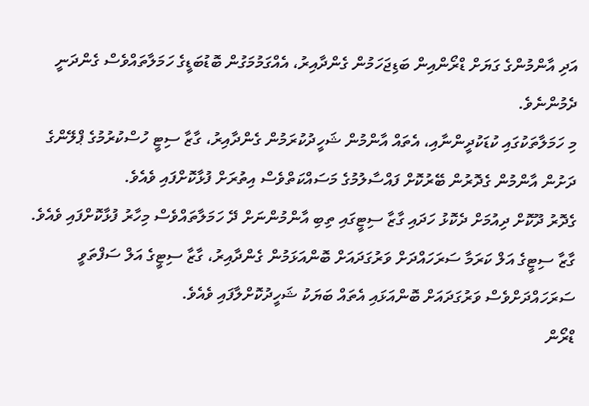އަދި އާންމުންގެ ގަޔަށް ޑްރޯންއިން ބަޑިޖަހަމުން ގެންދާއިރު، އެއްގަމުމަގުން ބޮޑުބަޑީގެ ހަމަލާތައްވެސް ގެންދަނީ ދެމުންނެވެ.
މި ހަމަލާތަކުގައި ކުޑަކުދީންނާއި، އެތައް އާންމުން ޝަހީދުކުރަމުން ގެންދާއިރު، ގާޒާ ސިޓީ ހުސްކުރުމުގެ ޕްލޭންގެ ދަށުން އާންމުން ގެދޮރުން ބޭރުކޮށް ފައްސާލުމުގެ މަސައްކަތްވެސް އިތުރަށް ފުޅާކޮށްފައި ވެއެވެ.
ގެދޮރު ދޫކޮށް ދިއުމަށް ދެކޮޅު ހަދައި ގާޒާ ސިޓީގައި ތިބި އާންމުންނަށް ދޭ ހަމަލާތައްވެސް މިހާރު ފުޅާކޮށްފައި ވެއެވެ.
ގާޒާ ސިޓީގެ އަލް ކަރަމާ ސަރަހައްދަށް ވަރުގަދައަށް ބޮންއަޅަމުން ގެންދާއިރު، ގާޒާ ސިޓީގެ އަލް ސަފްތަވީ ސަރަހައްދަށްވެސް ވަރުގަދައަށް ބޮންއަޅައި އެތައް ބަޔަކު ޝަހީދުކޮށްލާފައި ވެއެވެ.
ޑްރޯން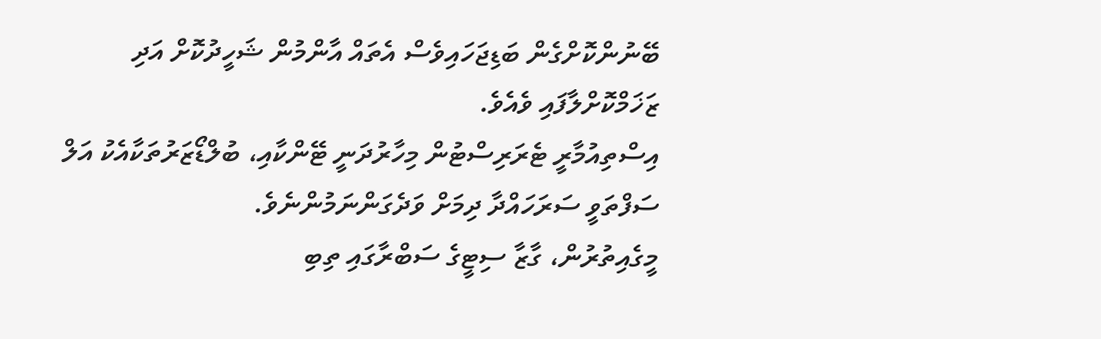ބޭނުންކޮށްގެން ބަޑިޖަހައިވެސް އެތައް އާންމުން ޝަހީދުކޮށް އަދި ޒަޚަމްކޮށްލާފައި ވެއެވެ.
އިސްތިއުމާރީ ޓެރަރިސްޓުން މިހާރުދަނީ ޓޭންކާއި، ބުލްޑޯޒަރުތަކާއެކު އަލް ސަފްތަވީ ސަރަހައްދާ ދިމަށް ވަދެގަންނަމުންނެވެ.
މީގެއިތުރުން، ގާޒާ ސިޓީގެ ސަބްރާގައި ތިބި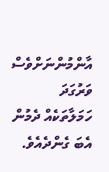އާންމުންނަށްވެސް ވަރުގަދަ ހަމަލާތަކެއް ދެމުން އެބަ ގެންދެއެވެ.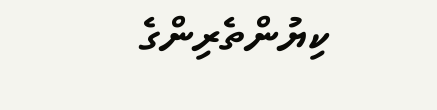ކިޔުންތެރިންގެ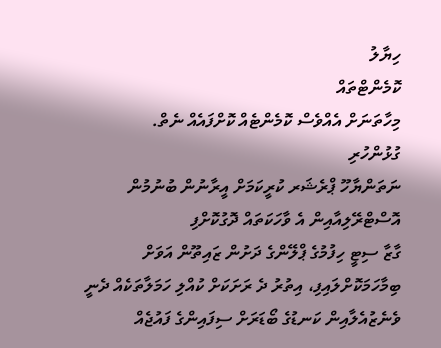ހިޔާލު
ކޮމެންޓްތައް
މިހާތަނަށް އެއްވެސް ކޮމެންޓެއް ކޮށްފައެއް ނެތް.
ގުޅުންހުރި
ނަތަންޔާހޫ ޕްރެޝަރ ކުރީކަމަށް އީރާނުން ބުނުމުން އޮސްޓްރޭލިއާއިން އެ ވާހަކަތައް ދޮގުކޮށްފި
ގާޒާ ސިޓީ ހިފުމުގެ ޕްލޭންގެ ދަށުން ޒައިތޫން އަވަށް ބިމާހަމަކޮށްލައިފި، އިތުރު ދެ ރަށަކަށް ކުއްލި ހަމަލާތަކެއް ދެނީ
ވެނެޒުއެލާއިން ކަނޑުގެ ބޯޑަރަށް ސިފައިންގެ ފައުޖެއް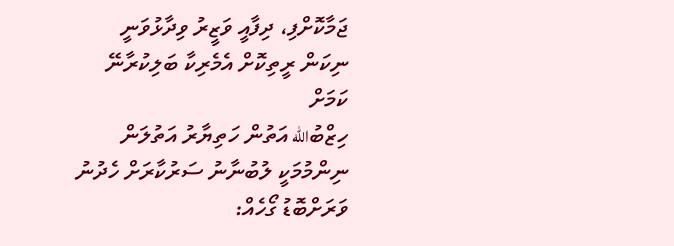ޖަމާކޮށްފި، ދިފާއީ ވަޒީރު ވިދާޅުވަނީ ނިކަން ރީތިކޮށް އެމެރިކާ ބަލިކުރާނޭ ކަމަށް
ހިޒްބުالله އަތުން ހަތިޔާރު އަތުލަން ނިންމުމަކީ ލުބުނާނު ސަރުކާރަށް ހެދުނު ވަރަށްބޮޑު ގޯހެއް: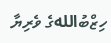ހިޒްބުاللهގެ ވެރިޔާ